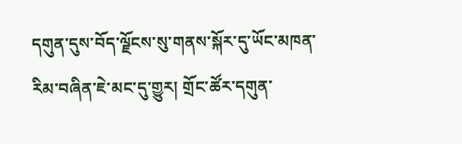དགུན་དུས་བོད་ལྗོངས་སུ་གནས་སྐོར་དུ་ཡོང་མཁན་རིམ་བཞིན་ཇེ་མང་དུ་གྱུར། གྲོང་ཚོར་དགུན་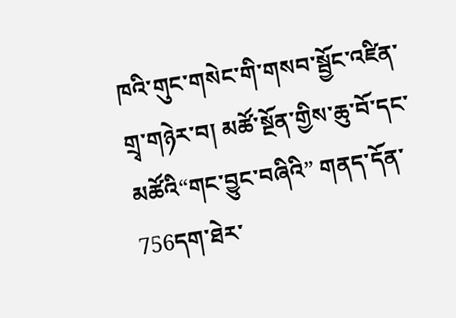ཁའི་གུང་གསེང་གི་གསབ་སྦྱོང་འཛིན་གྲྭ་གཉེར་བ། མཚོ་སྔོན་གྱིས་ཆུ་བོ་དང་མཚོའི“གང་བྱུང་བཞིའི” གནད་དོན་756དག་ཐེར་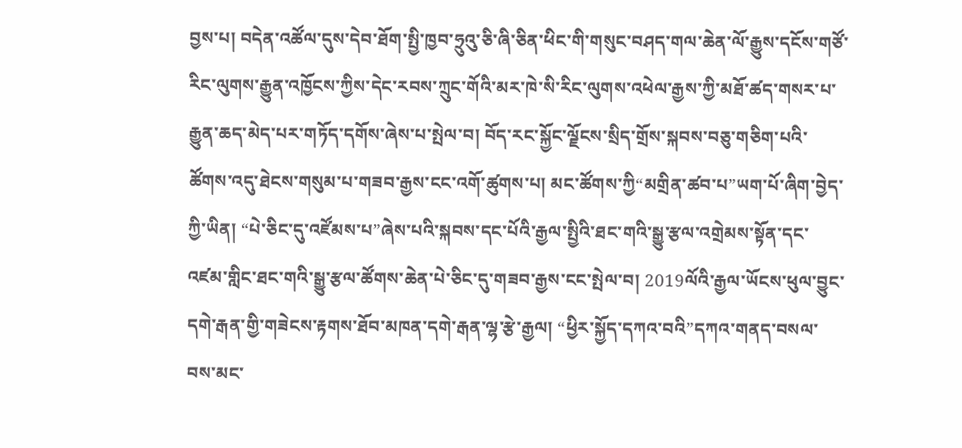བྱས་པ། བདེན་འཚོལ་དུས་དེབ་ཐོག་སྤྱི་ཁྱབ་ཧྲུའུ་ཅི་ཞི་ཅིན་ཕིང་གི་གསུང་བཤད་གལ་ཆེན་ལོ་རྒྱུས་དངོས་གཙོ་རིང་ལུགས་རྒྱུན་འཁྱོངས་ཀྱིས་དེང་རབས་ཀྲུང་གོའི་མར་ཁེ་སི་རིང་ལུགས་འཕེལ་རྒྱས་ཀྱི་མཐོ་ཚད་གསར་པ་རྒྱུན་ཆད་མེད་པར་གཏོད་དགོས་ཞེས་པ་སྤེལ་བ། བོད་རང་སྐྱོང་ལྗོངས་སྲིད་གྲོས་སྐབས་བཅུ་གཅིག་པའི་ཚོགས་འདུ་ཐེངས་གསུམ་པ་གཟབ་རྒྱས་ངང་འགོ་ཚུགས་པ། མང་ཚོགས་ཀྱི“མགྲིན་ཚབ་པ”ཡག་པོ་ཞིག་བྱེད་ཀྱི་ཡིན། “པེ་ཅིང་དུ་འཛོམས་པ”ཞེས་པའི་སྐབས་དང་པོའི་རྒྱལ་སྤྱིའི་ཐང་གའི་སྒྱུ་རྩལ་འགྲེམས་སྟོན་དང་འཛམ་གླིང་ཐང་གའི་སྒྱུ་རྩལ་ཚོགས་ཆེན་པེ་ཅིང་དུ་གཟབ་རྒྱས་ངང་སྤེལ་བ། 2019ལོའི་རྒྱལ་ཡོངས་ཕུལ་བྱུང་དགེ་རྒན་གྱི་གཟེངས་རྟགས་ཐོབ་མཁན་དགེ་རྒན་ལྷ་རྩེ་རྒྱལ། “ཕྱིར་སྐྱོད་དཀའ་བའི”དཀའ་གནད་བསལ་བས་མང་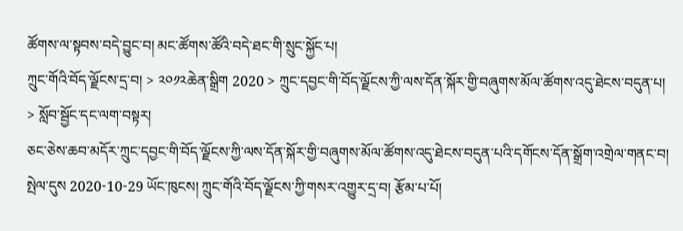ཚོགས་ལ་སྟབས་བདེ་བྱུང་བ། མང་ཚོགས་ཚོའི་བདེ་ཐང་གི་སྲུང་སྐྱོང་པ།
ཀྲུང་གོའི་བོད་ལྗོངས་དྲ་བ། > ༢༠༡༢ཆེན་སྒྲིག 2020 > ཀྲུང་དབྱང་གི་བོད་ལྗོངས་ཀྱི་ལས་དོན་སྐོར་གྱི་བཞུགས་མོལ་ཚོགས་འདུ་ཐེངས་བདུན་པ། > སློབ་སྦྱོང་དང་ལག་བསྟར།
ཅང་ཅེས་ཆབ་མདོར་ཀྲུང་དབྱང་གི་བོད་ལྗོངས་ཀྱི་ལས་དོན་སྐོར་གྱི་བཞུགས་མོལ་ཚོགས་འདུ་ཐེངས་བདུན་པའི་དགོངས་དོན་སྒྲོག་འགྲེལ་གནང་བ།
སྤེལ་དུས 2020-10-29 ཡོང་ཁུངས། ཀྲུང་གོའི་བོད་ལྗོངས་ཀྱི་གསར་འགྱུར་དྲ་བ། རྩོམ་པ་པོ།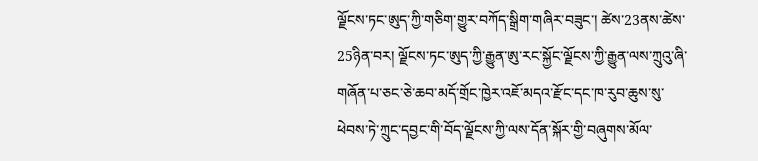ལྗོངས་ཏང་ཨུད་ཀྱི་གཅིག་གྱུར་བཀོད་སྒྲིག་གཞིར་བཟུང་། ཚེས་23ནས་ཚེས་25ཉིན་བར། ལྗོངས་ཏང་ཨུད་ཀྱི་རྒྱུན་ཨུ་རང་སྐྱོང་ལྗོངས་ཀྱི་རྒྱུན་ལས་ཀྲུའུ་ཞི་གཞོན་པ་ཅང་ཅེ་ཆབ་མདོ་གྲོང་ཁྱེར་འཇོ་མདའ་རྫོང་དང་ཁ་རུབ་ཆུས་སུ་ཕེབས་ཏེ་ཀྲུང་དབྱང་གི་བོད་ལྗོངས་ཀྱི་ལས་དོན་སྐོར་གྱི་བཞུགས་མོལ་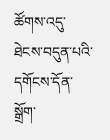ཚོགས་འདུ་ཐེངས་བདུན་པའི་དགོངས་དོན་སྒྲོག་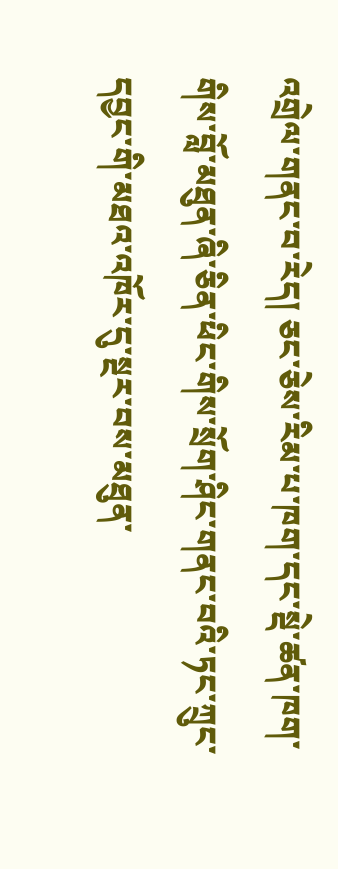འགྲེལ་གནང་བ་རེད། ཅང་ཅེས་རིམ་པ་ཁག་དང་སྡེ་ཚན་ཁག་གིས་བློ་མཐུན་ཞི་ཅིན་ཕིང་གིས་སྲོག་ཤིང་གནང་བའི་ཏང་ཀྲུང་དབྱང་གི་མཐའ་འཁོར་དུ་སྔར་བས་མཐུན་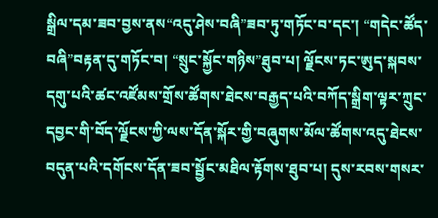སྒྲིལ་དམ་ཟབ་བྱས་ནས“འདུ་ཤེས་བཞི”ཟབ་ཏུ་གཏོང་བ་དང་། “གདེང་ཚོད་བཞི”བརྟན་དུ་གཏོང་བ། “སྲུང་སྐྱོང་གཉིས”ཐུབ་པ། ལྗོངས་ཏང་ཨུད་སྐབས་དགུ་པའི་ཚང་འཛོམས་གྲོས་ཚོགས་ཐེངས་བརྒྱད་པའི་བཀོད་སྒྲིག་ལྟར་ཀྲུང་དབྱང་གི་བོད་ལྗོངས་ཀྱི་ལས་དོན་སྐོར་གྱི་བཞུགས་མོལ་ཚོགས་འདུ་ཐེངས་བདུན་པའི་དགོངས་དོན་ཟབ་སྦྱོང་མཐིལ་རྟོགས་ཐུབ་པ། དུས་རབས་གསར་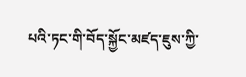པའི་ཏང་གི་བོད་སྐྱོང་མཛད་ཇུས་ཀྱི་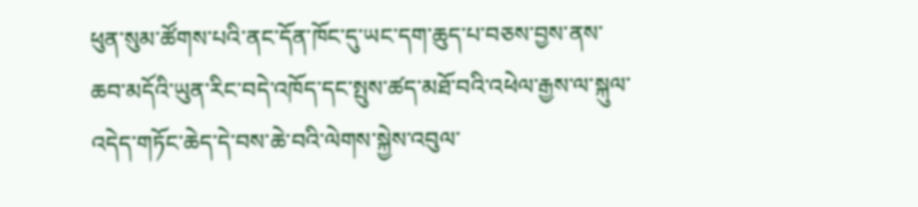ཕུན་སུམ་ཚོགས་པའི་ནང་དོན་ཁོང་དུ་ཡང་དག་ཆུད་པ་བཅས་བྱས་ནས་ཆབ་མདོའི་ཡུན་རིང་བདེ་འཁོད་དང་སྤུས་ཚད་མཐོ་བའི་འཕེལ་རྒྱས་ལ་སྐུལ་འདེད་གཏོང་ཆེད་དེ་བས་ཆེ་བའི་ལེགས་སྐྱེས་འབུལ་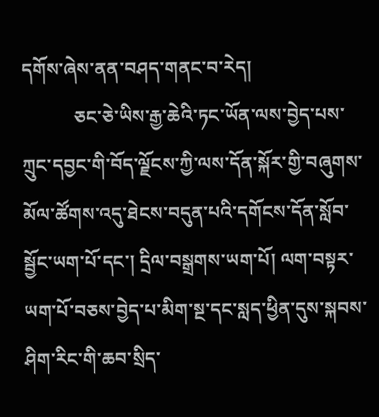དགོས་ཞེས་ནན་བཤད་གནང་བ་རེད།
           ཅང་ཅེ་ཡིས་རྒྱ་ཆེའི་ཏང་ཡོན་ལས་བྱེད་པས་ཀྲུང་དབྱང་གི་བོད་ལྗོངས་ཀྱི་ལས་དོན་སྐོར་གྱི་བཞུགས་མོལ་ཚོགས་འདུ་ཐེངས་བདུན་པའི་དགོངས་དོན་སློབ་སྦྱོང་ཡག་པོ་དང་། དྲིལ་བསྒྲགས་ཡག་པོ། ལག་བསྟར་ཡག་པོ་བཅས་བྱེད་པ་མིག་སྔ་དང་སླད་ཕྱིན་དུས་སྐབས་ཤིག་རིང་གི་ཆབ་སྲིད་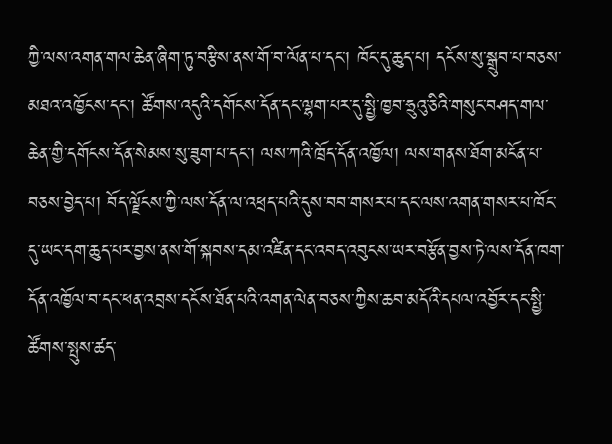ཀྱི་ལས་འགན་གལ་ཆེན་ཞིག་ཏུ་བརྩིས་ནས་གོ་བ་ལོན་པ་དང་། ཁོང་དུ་ཆུད་པ། དངོས་སུ་སྒྲུབ་པ་བཅས་མཐའ་འཁྱོངས་དང་། ཚོགས་འདུའི་དགོངས་དོན་དང་ལྷག་པར་དུ་སྤྱི་ཁྱབ་ཧྲུའུ་ཅིའི་གསུང་བཤད་གལ་ཆེན་གྱི་དགོངས་དོན་སེམས་སུ་ཟུག་པ་དང་། ལས་ཀའི་ཁྲོད་དོན་འཁྱོལ། ལས་གནས་ཐོག་མངོན་པ་བཅས་བྱེད་པ། བོད་ལྗོངས་ཀྱི་ལས་དོན་ལ་འཕྲད་པའི་དུས་བབ་གསར་པ་དང་ལས་འགན་གསར་པ་ཁོང་དུ་ཡང་དག་ཆུད་པར་བྱས་ནས་གོ་སྐབས་དམ་འཛིན་དང་འབད་འབུངས་ཡར་བརྩོན་བྱས་ཏེ་ལས་དོན་ཁག་དོན་འཁྱོལ་བ་དང་ཕན་འབྲས་དངོས་ཐོན་པའི་འགན་ལེན་བཅས་ཀྱིས་ཆབ་མདོའི་དཔལ་འབྱོར་དང་སྤྱི་ཚོགས་སྤུས་ཚད་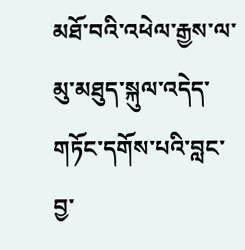མཐོ་བའི་འཕེལ་རྒྱས་ལ་མུ་མཐུད་སྐུལ་འདེད་གཏོང་དགོས་པའི་བླང་བྱ་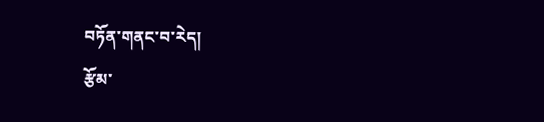བཏོན་གནང་བ་རེད།
རྩོམ་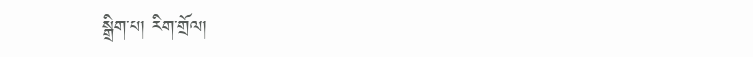སྒྲིག་པ། རིག་གྲོལ།